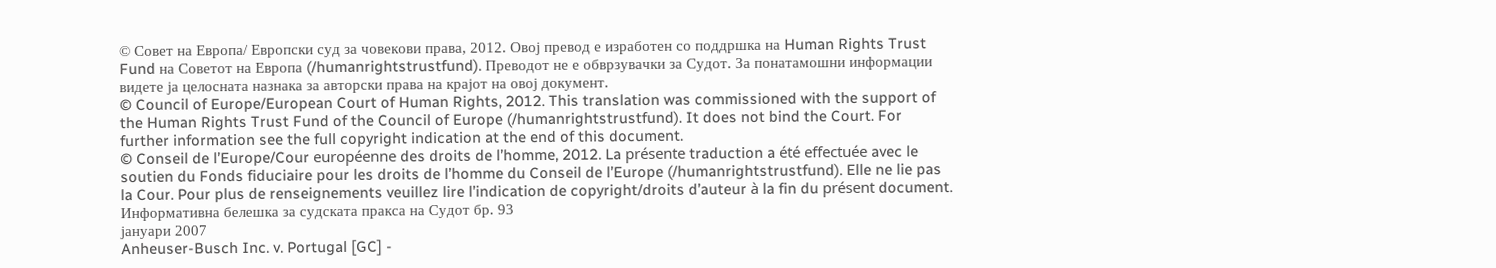© Совет на Европа/ Европски суд за човекови права, 2012. Овој превод е изработен со поддршка на Human Rights Trust Fund на Советот на Европа (/humanrightstrustfund). Преводот не е обврзувачки за Судот. За понатамошни информации видете ја целосната назнака за авторски права на крајот на овој документ.
© Council of Europe/European Court of Human Rights, 2012. This translation was commissioned with the support of the Human Rights Trust Fund of the Council of Europe (/humanrightstrustfund). It does not bind the Court. For further information see the full copyright indication at the end of this document.
© Conseil de l’Europe/Cour européenne des droits de l’homme, 2012. La présente traduction a été effectuée avec le soutien du Fonds fiduciaire pour les droits de l’homme du Conseil de l’Europe (/humanrightstrustfund). Elle ne lie pas la Cour. Pour plus de renseignements veuillez lire l’indication de copyright/droits d’auteur à la fin du présent document.
Информативна белешка за судската пракса на Судот бр. 93
јануари 2007
Anheuser-Busch Inc. v. Portugal [GC] -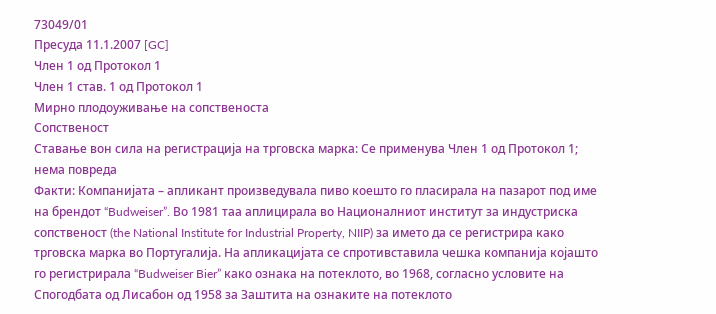73049/01
Пресуда 11.1.2007 [GC]
Член 1 од Протокол 1
Член 1 став. 1 од Протокол 1
Мирно плодоуживање на сопственоста
Сопственост
Ставање вон сила на регистрација на трговска марка: Се применува Член 1 од Протокол 1; нема повреда
Факти: Компанијата – апликант произведувала пиво коешто го пласирала на пазарот под име на брендот “Budweiser”. Во 1981 таа аплицирала во Националниот институт за индустриска сопственост (the National Institute for Industrial Property, NIIP) за името да се регистрира како трговска марка во Португалија. На апликацијата се спротивставила чешка компанија којашто го регистрирала “Budweiser Bier” како ознака на потеклото, во 1968, согласно условите на Спогодбата од Лисабон од 1958 за Заштита на ознаките на потеклото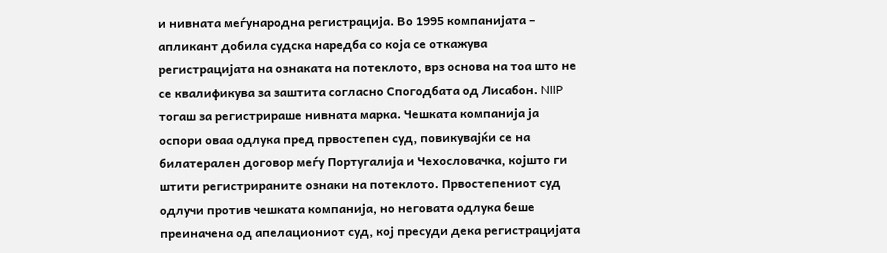и нивната меѓународна регистрација. Во 1995 компанијата – апликант добила судска наредба со која се откажува регистрацијата на ознаката на потеклото, врз основа на тоа што не се квалификува за заштита согласно Спогодбата од Лисабон. NIIP тогаш за регистрираше нивната марка. Чешката компанија ја оспори оваа одлука пред првостепен суд, повикувајќи се на билатерален договор меѓу Португалија и Чехословачка, којшто ги штити регистрираните ознаки на потеклото. Првостепениот суд одлучи против чешката компанија, но неговата одлука беше преиначена од апелациониот суд, кој пресуди дека регистрацијата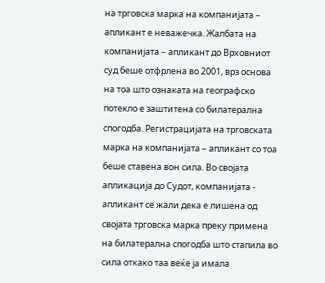на трговска марка на компанијата – апликант е неважечка. Жалбата на компанијата – апликант до Врховниот суд беше отфрлена во 2001, врз основа на тоа што ознаката на географско потекло е заштитена со билатерална спогодба. Регистрацијата на трговската марка на компанијата – апликант со тоа беше ставена вон сила. Во својата апликација до Судот, компанијата - апликант се жали дека е лишена од својата трговска марка преку примена на билатерална спогодба што стапила во сила откако таа веќе ја имала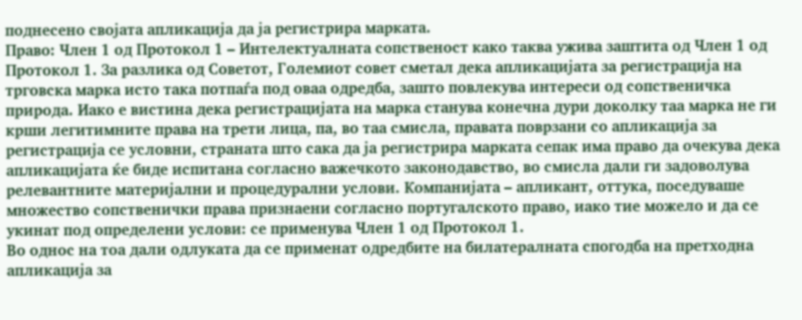поднесено својата апликација да ја регистрира марката.
Право: Член 1 од Протокол 1 – Интелектуалната сопственост како таква ужива заштита од Член 1 од Протокол 1. За разлика од Советот, Големиот совет сметал дека апликацијата за регистрација на трговска марка исто така потпаѓа под оваа одредба, зашто повлекува интереси од сопственичка природа. Иако е вистина дека регистрацијата на марка станува конечна дури доколку таа марка не ги крши легитимните права на трети лица, па, во таа смисла, правата поврзани со апликација за регистрација се условни, страната што сака да ја регистрира марката сепак има право да очекува дека апликацијата ќе биде испитана согласно важечкото законодавство, во смисла дали ги задоволува релевантните материјални и процедурални услови. Компанијата – апликант, оттука, поседуваше множество сопственички права признаени согласно португалското право, иако тие можело и да се укинат под определени услови: се применува Член 1 од Протокол 1.
Во однос на тоа дали одлуката да се применат одредбите на билатералната спогодба на претходна апликација за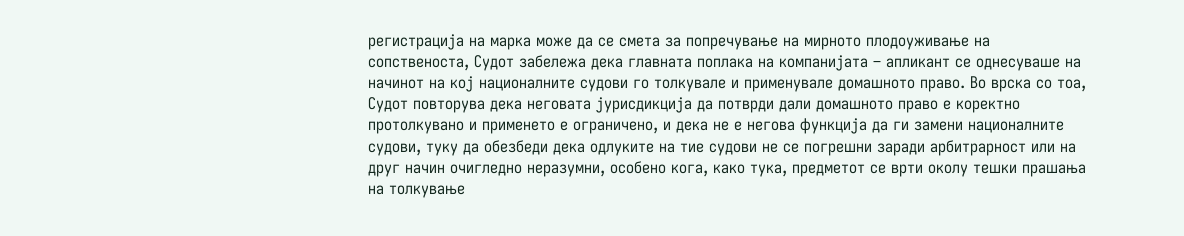регистрација на марка може да се смета за попречување на мирното плодоуживање на сопственоста, Судот забележа дека главната поплака на компанијата – апликант се однесуваше на начинот на кој националните судови го толкувале и применувале домашното право. Во врска со тоа, Судот повторува дека неговата јурисдикција да потврди дали домашното право е коректно протолкувано и применето е ограничено, и дека не е негова функција да ги замени националните судови, туку да обезбеди дека одлуките на тие судови не се погрешни заради арбитрарност или на друг начин очигледно неразумни, особено кога, како тука, предметот се врти околу тешки прашања на толкување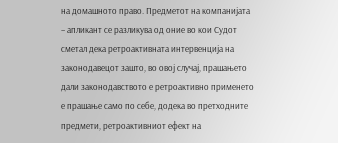на домашното право. Предметот на компанијата – апликант се разликува од оние во кои Судот сметал дека ретроактивната интервенција на законодавецот зашто, во овој случај, прашањето дали законодавството е ретроактивно применето е прашање само по себе, додека во претходните предмети, ретроактивниот ефект на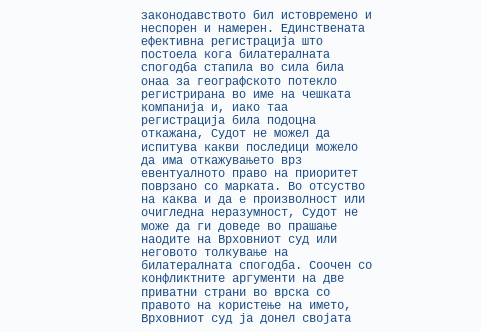законодавството бил истовремено и неспорен и намерен. Единствената ефективна регистрација што постоела кога билатералната спогодба стапила во сила била онаа за географското потекло регистрирана во име на чешката компанија и, иако таа регистрација била подоцна откажана, Судот не можел да испитува какви последици можело да има откажувањето врз евентуалното право на приоритет поврзано со марката. Во отсуство на каква и да е произволност или очигледна неразумност, Судот не може да ги доведе во прашање наодите на Врховниот суд или неговото толкување на билатералната спогодба. Соочен со конфликтните аргументи на две приватни страни во врска со правото на користење на името, Врховниот суд ја донел својата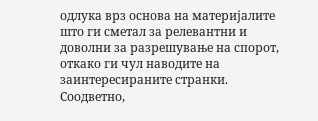одлука врз основа на материјалите што ги сметал за релевантни и доволни за разрешување на спорот, откако ги чул наводите на заинтересираните странки. Соодветно,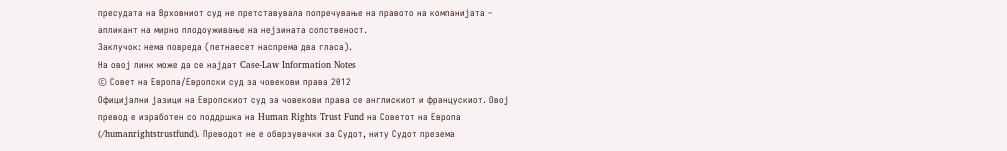пресудата на Врховниот суд не претставувала попречување на правото на компанијата – апликант на мирно плодоуживање на нејзината сопственост.
Заклучок: нема повреда (петнаесет наспрема два гласа).
На овој линк може да се најдат Case-Law Information Notes
© Совет на Европа/Европски суд за човекови права 2012
Официјални јазици на Европскиот суд за човекови права се англискиот и францускиот. Овој превод е изработен со поддршка на Human Rights Trust Fund на Советот на Европа (/humanrightstrustfund). Преводот не е обврзувачки за Судот, ниту Судот презема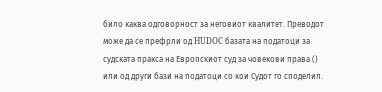било каква одговорност за неговиот квалитет. Преводот може да се префрли од HUDOC базата на податоци за судската пракса на Европскиот суд за човекови права () или од други бази на податоци со кои Судот го споделил.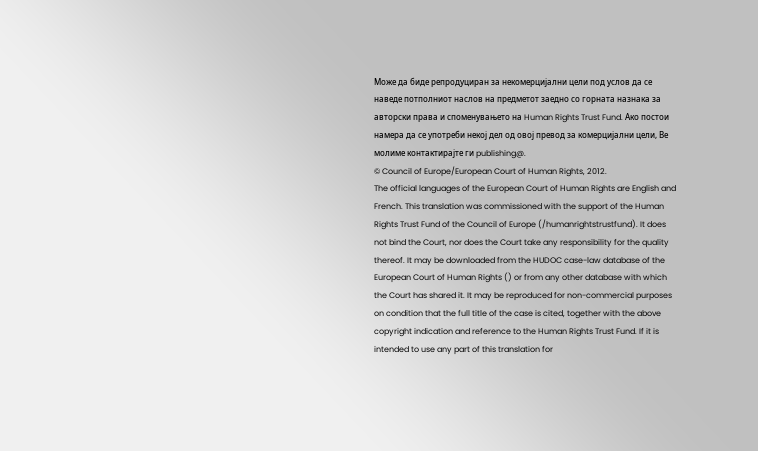Може да биде репродуциран за некомерцијални цели под услов да се наведе потполниот наслов на предметот заедно со горната назнака за авторски права и споменувањето на Human Rights Trust Fund. Ако постои намера да се употреби некој дел од овој превод за комерцијални цели, Ве молиме контактирајте ги publishing@.
© Council of Europe/European Court of Human Rights, 2012.
The official languages of the European Court of Human Rights are English and French. This translation was commissioned with the support of the Human Rights Trust Fund of the Council of Europe (/humanrightstrustfund). It does not bind the Court, nor does the Court take any responsibility for the quality thereof. It may be downloaded from the HUDOC case-law database of the European Court of Human Rights () or from any other database with which the Court has shared it. It may be reproduced for non-commercial purposes on condition that the full title of the case is cited, together with the above copyright indication and reference to the Human Rights Trust Fund. If it is intended to use any part of this translation for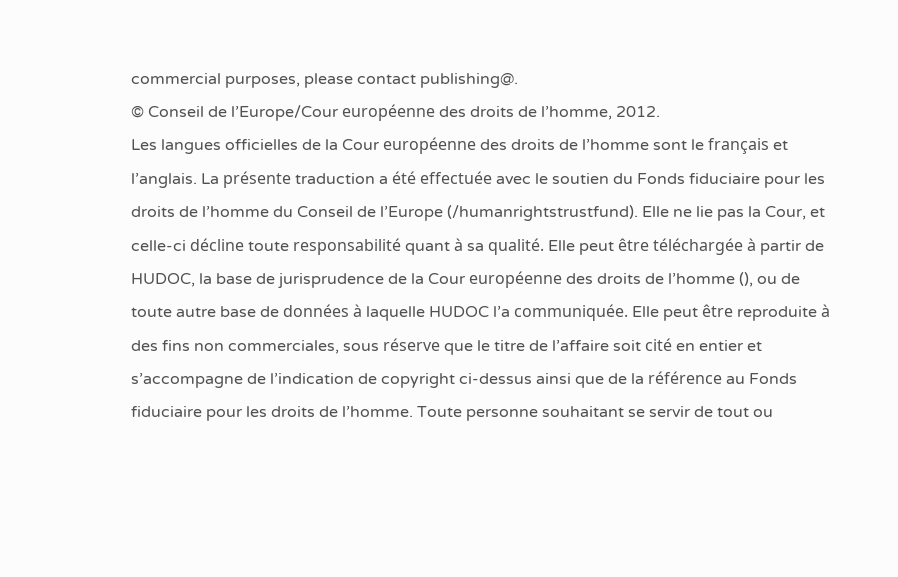commercial purposes, please contact publishing@.
© Conseil de l’Europe/Cour européenne des droits de l’homme, 2012.
Les langues officielles de la Cour européenne des droits de l’homme sont le français et l’anglais. La présente traduction a été effectuée avec le soutien du Fonds fiduciaire pour les droits de l’homme du Conseil de l’Europe (/humanrightstrustfund). Elle ne lie pas la Cour, et celle-ci décline toute responsabilité quant à sa qualité. Elle peut être téléchargée à partir de HUDOC, la base de jurisprudence de la Cour européenne des droits de l’homme (), ou de toute autre base de données à laquelle HUDOC l’a communiquée. Elle peut être reproduite à des fins non commerciales, sous réserve que le titre de l’affaire soit cité en entier et s’accompagne de l’indication de copyright ci-dessus ainsi que de la référence au Fonds fiduciaire pour les droits de l’homme. Toute personne souhaitant se servir de tout ou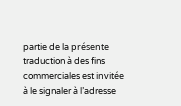partie de la présente traduction à des fins commerciales est invitée à le signaler à l’adresse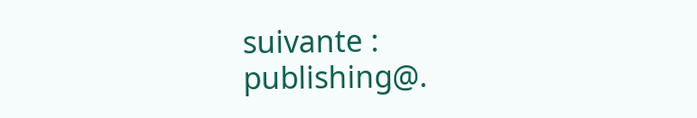suivante : publishing@.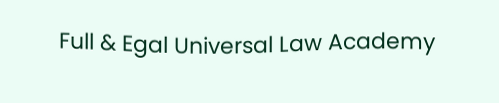Full & Egal Universal Law Academy